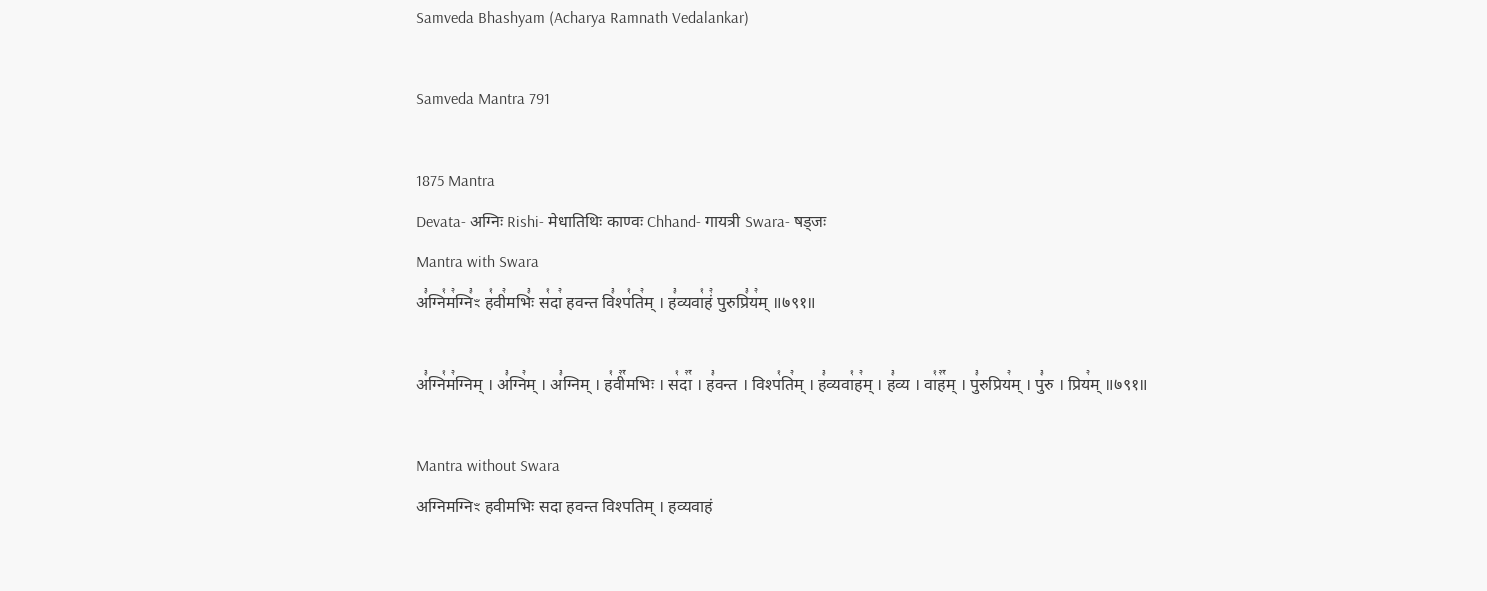Samveda Bhashyam (Acharya Ramnath Vedalankar)

Samveda Mantra 791

1875 Mantra
Devata- अग्निः Rishi- मेधातिथिः काण्वः Chhand- गायत्री Swara- षड्जः
Mantra with Swara
अ꣣ग्नि꣡म꣢ग्नि꣣ꣳ ह꣡वी꣢मभिः꣣ स꣡दा꣢ हवन्त वि꣣श्प꣡ति꣢म् । ह꣣व्यवा꣡हं꣢ पुरुप्रि꣣य꣢म् ॥७९१॥

अ꣣ग्नि꣡म꣢ग्निम् । अ꣣ग्नि꣢म् । अ꣣ग्निम् । ह꣡वी꣢꣯मभिः । स꣡दा꣢꣯ । ह꣣वन्त । विश्प꣡ति꣢म् । ह꣣व्यवा꣡ह꣢म् । ह꣣व्य । वा꣡ह꣢꣯म् । पु꣣रुप्रिय꣢म् । पु꣣रु । प्रिय꣢म् ॥७९१॥

Mantra without Swara
अग्निमग्निꣳ हवीमभिः सदा हवन्त विश्पतिम् । हव्यवाहं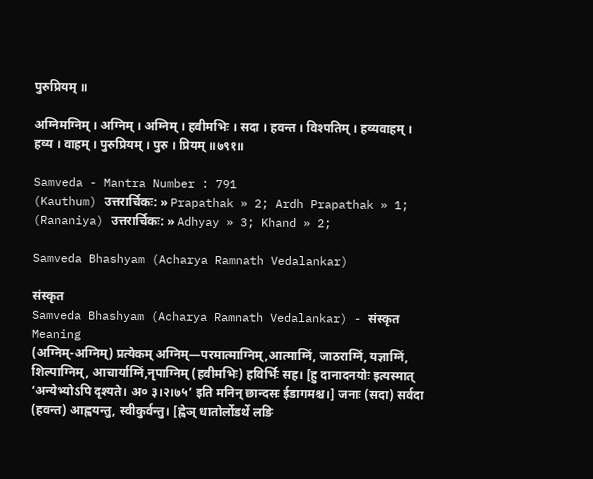पुरुप्रियम् ॥

अग्निमग्निम् । अग्निम् । अग्निम् । हवीमभिः । सदा । हवन्त । विश्पतिम् । हव्यवाहम् । हव्य । वाहम् । पुरुप्रियम् । पुरु । प्रियम् ॥७९१॥

Samveda - Mantra Number : 791
(Kauthum) उत्तरार्चिकः: » Prapathak » 2; Ardh Prapathak » 1;
(Rananiya) उत्तरार्चिकः: » Adhyay » 3; Khand » 2;

Samveda Bhashyam (Acharya Ramnath Vedalankar)

संस्कृत
Samveda Bhashyam (Acharya Ramnath Vedalankar) - संस्कृत
Meaning
(अग्निम्-अग्निम्) प्रत्येकम् अग्निम्—परमात्माग्निम्,आत्माग्निं, जाठराग्निं, यज्ञाग्निं, शिल्पाग्निम्, आचार्याग्निं,नृपाग्निम् (हवीमभिः) हविर्भिः सह। [हु दानादनयोः इत्यस्मात् ‘अन्येभ्योऽपि दृश्यते। अ० ३।२।७५’ इति मनिन् छान्दसः ईडागमश्च।] जनाः (सदा) सर्वदा (हवन्त) आह्वयन्तु, स्वीकुर्वन्तु। [ह्वेञ् धातोर्लोडर्थे लङि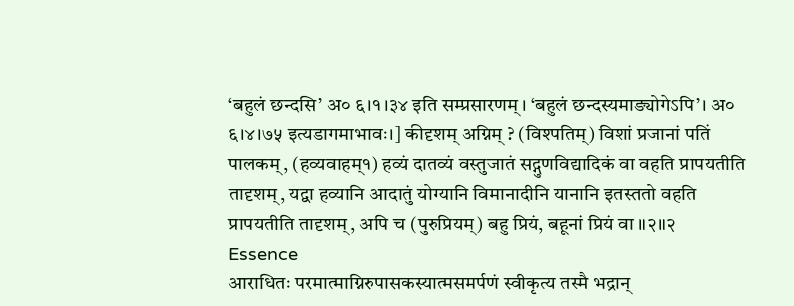‘बहुलं छन्दसि’ अ० ६।१।३४ इति सम्प्रसारणम्। ‘बहुलं छन्दस्यमाङ्योगेऽपि’। अ० ६।४।७५ इत्यडागमाभावः।] कीदृशम् अग्निम् ? (विश्पतिम्) विशां प्रजानां पतिं पालकम्, (हव्यवाहम्१) हव्यं दातव्यं वस्तुजातं सद्गुणविद्यादिकं वा वहति प्रापयतीति तादृशम्, यद्वा हव्यानि आदातुं योग्यानि विमानादीनि यानानि इतस्ततो वहति प्रापयतीति तादृशम्, अपि च (पुरुप्रियम्) बहु प्रियं, बहूनां प्रियं वा ॥२॥२
Essence
आराधितः परमात्माग्निरुपासकस्यात्मसमर्पणं स्वीकृत्य तस्मै भद्रान्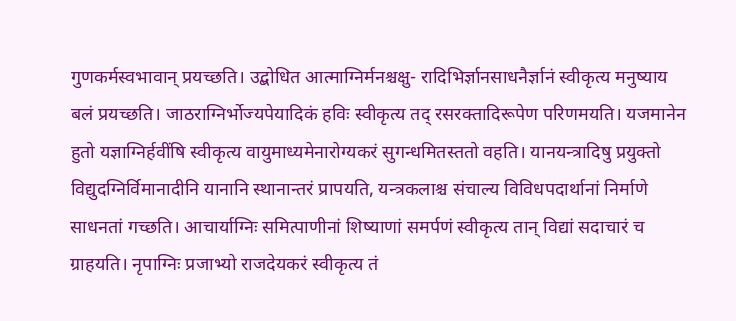गुणकर्मस्वभावान् प्रयच्छति। उद्बोधित आत्माग्निर्मनश्चक्षु- रादिभिर्ज्ञानसाधनैर्ज्ञानं स्वीकृत्य मनुष्याय बलं प्रयच्छति। जाठराग्निर्भोज्यपेयादिकं हविः स्वीकृत्य तद् रसरक्तादिरूपेण परिणमयति। यजमानेन हुतो यज्ञाग्निर्हवींषि स्वीकृत्य वायुमाध्यमेनारोग्यकरं सुगन्धमितस्ततो वहति। यानयन्त्रादिषु प्रयुक्तो विद्युदग्निर्विमानादीनि यानानि स्थानान्तरं प्रापयति, यन्त्रकलाश्च संचाल्य विविधपदार्थानां निर्माणे साधनतां गच्छति। आचार्याग्निः समित्पाणीनां शिष्याणां समर्पणं स्वीकृत्य तान् विद्यां सदाचारं च ग्राहयति। नृपाग्निः प्रजाभ्यो राजदेयकरं स्वीकृत्य तं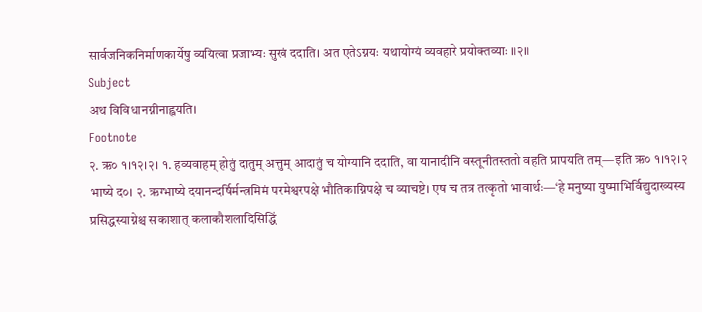सार्वजनिकनिर्माणकार्येषु व्ययित्वा प्रजाभ्यः सुखं ददाति। अत एतेऽग्नयः यथायोग्यं व्यवहारे प्रयोक्तव्याः ॥२॥
Subject
अथ विविधानग्नीनाह्वयति।
Footnote
२. ऋ० १।१२।२। १. हव्यवाहम् होतुं दातुम् अत्तुम् आदातुं च योग्यानि ददाति, वा यानादीनि वस्तूनीतस्ततो वहति प्रापयति तम्—इति ऋ० १।१२।२ भाष्ये द०। २. ऋग्भाष्ये दयानन्दर्षिर्मन्त्रमिमं परमेश्वरपक्षे भौतिकाग्निपक्षे च व्याचष्टे। एष च तत्र तत्कृतो भावार्थः—‘हे मनुष्या युष्माभिर्विद्युदाख्यस्य प्रसिद्धस्याग्नेश्च सकाशात् कलाकौशलादिसिद्धिं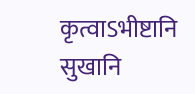कृत्वाऽभीष्टानि सुखानि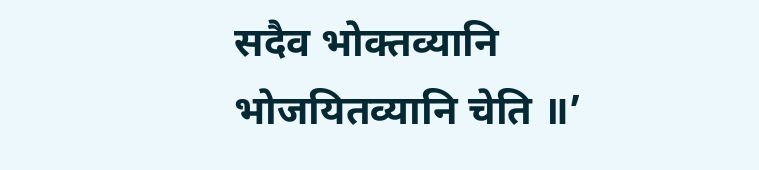सदैव भोक्तव्यानि भोजयितव्यानि चेति ॥’